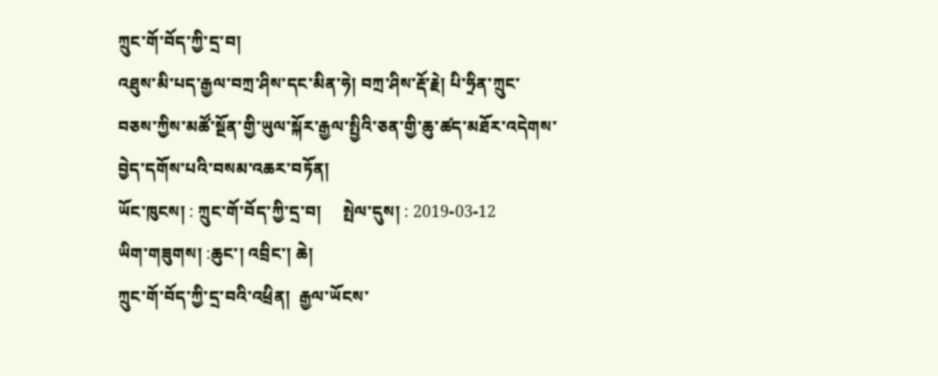ཀྲུང་གོ་བོད་ཀྱི་དྲ་བ།
འཐུས་མི་པད་རྒྱལ་བཀྲ་ཤིས་དང་མིན་ཧེ། བཀྲ་ཤིས་རྡོ་རྗེ། པི་ཧྲིན་ཀྲུང་བཅས་ཀྱིས་མཚོ་སྔོན་གྱི་ཡུལ་སྐོར་རྒྱལ་སྤྱིའི་ཅན་གྱི་ཆུ་ཚད་མཐོར་འདེགས་བྱེད་དགོས་པའི་བསམ་འཆར་བཏོན།
ཡོང་ཁུངས། : ཀྲུང་གོ་བོད་ཀྱི་དྲ་བ།     སྤེལ་དུས། : 2019-03-12
ཡིག་གཟུགས། :ཆུང་། འབྲིང་། ཆེ།
ཀྲུང་གོ་བོད་ཀྱི་དྲ་བའི་འཕྲིན།  རྒྱལ་ཡོངས་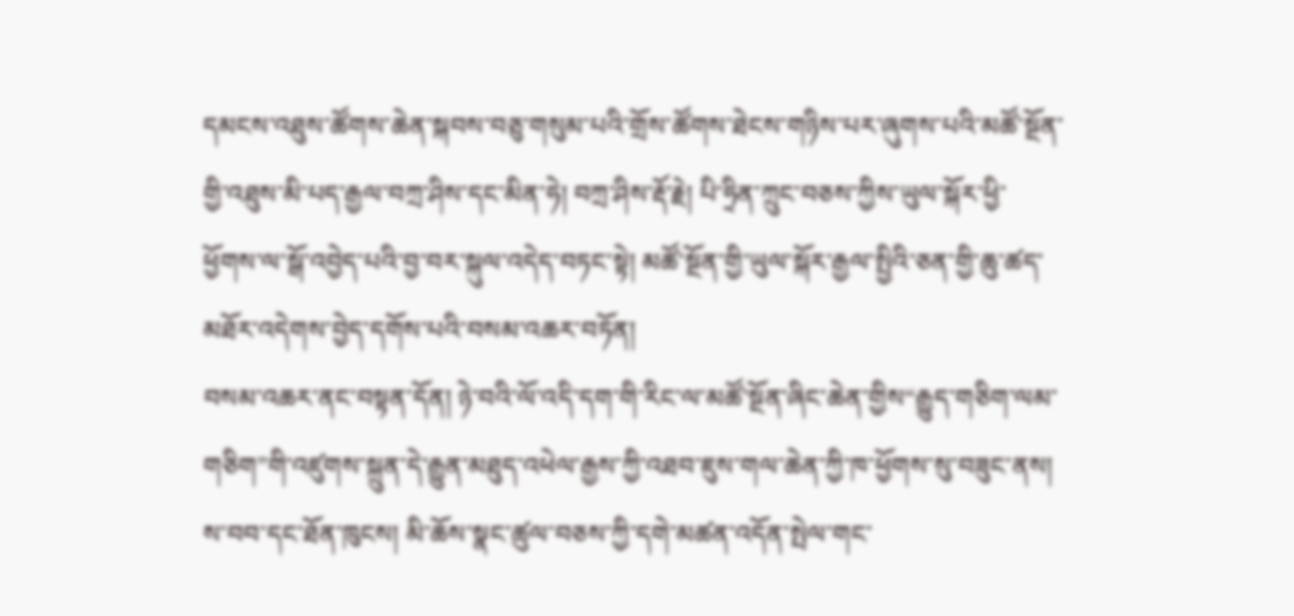དམངས་འཐུས་ཚོགས་ཆེན་སྐབས་བཅུ་གསུམ་པའི་གྲོས་ཚོགས་ཐེངས་གཉིས་པར་ཞུགས་པའི་མཚོ་སྔོན་གྱི་འཐུས་མི་པད་རྒྱལ་བཀྲ་ཤིས་དང་མིན་ཧེ། བཀྲ་ཤིས་རྡོ་རྗེ། པི་ཧྲིན་ཀྲུང་བཅས་ཀྱིས་ཡུལ་སྐོར་ཕྱི་ཕྱོགས་ལ་སྒོ་འབྱེད་པའི་བྱ་བར་སྐུལ་འདེད་བཏང་སྟེ། མཚོ་སྔོན་གྱི་ཡུལ་སྐོར་རྒྱལ་སྤྱིའི་ཅན་གྱི་ཆུ་ཚད་མཐོར་འདེགས་བྱེད་དགོས་པའི་བསམ་འཆར་བཏོན།
བསམ་འཆར་ནང་བསྟན་དོན། ཉེ་བའི་ལོ་འདི་དག་གི་རིང་ལ་མཚོ་སྔོན་ཞིང་ཆེན་གྱིས“རྒྱུད་གཅིག་ལམ་གཅིག”གི་འཛུགས་སྐྲུན་དེ་རྒྱུན་མཐུད་འཕེལ་རྒྱས་ཀྱི་འཐབ་ཇུས་གལ་ཆེན་ཀྱི་ཁ་ཕྱོགས་སུ་བཟུང་ནས། ས་བབ་དང་ཐོན་ཁུངས། མི་ཆོས་སྣང་ཚུལ་བཅས་ཀྱི་དགེ་མཚན་འདོན་སྤེལ་གང་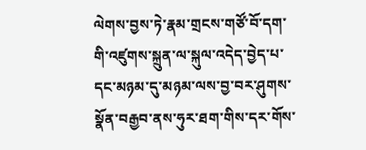ལེགས་བྱས་ཏེ་རྣམ་གྲངས་གཙོ་བོ་དག་གི་འཛུགས་སྐྲུན་ལ་སྐུལ་འདེད་བྱེད་པ་དང་མཉམ་དུ་མཉམ་ལས་བྱ་བར་ཤུགས་སྣོན་བརྒྱབ་ནས་ཧུར་ཐག་གིས་དར་གོས་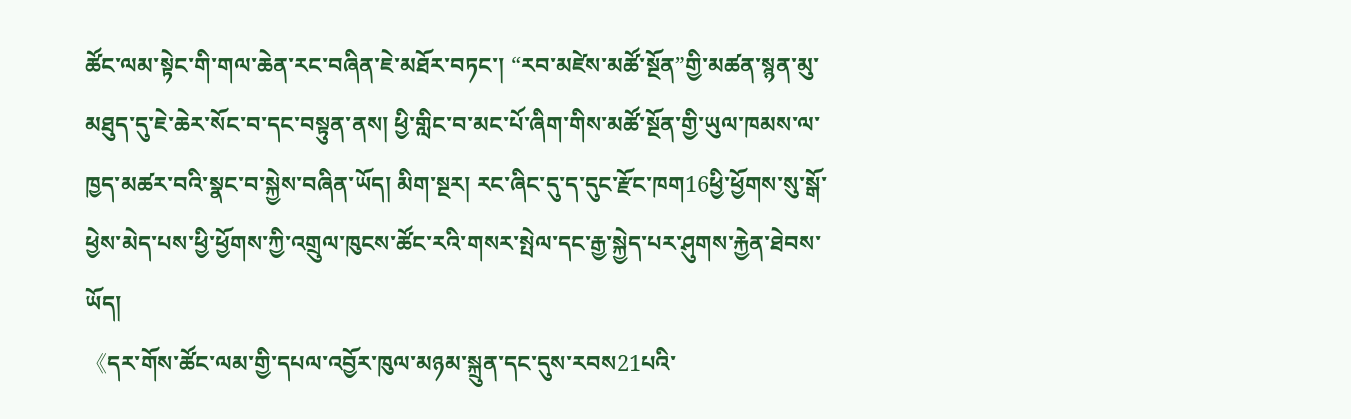ཚོང་ལམ་སྟེང་གི་གལ་ཆེན་རང་བཞིན་ཇེ་མཐོར་བཏང་། “རབ་མཛེས་མཚོ་སྔོན”གྱི་མཚན་སྙན་མུ་མཐུད་དུ་ཇེ་ཆེར་སོང་བ་དང་བསྟུན་ནས། ཕྱི་གླིང་བ་མང་པོ་ཞིག་གིས་མཚོ་སྔོན་གྱི་ཡུལ་ཁམས་ལ་ཁྱད་མཚར་བའི་སྣང་བ་སྐྱེས་བཞིན་ཡོད། མིག་སྔར། རང་ཞིང་དུ་ད་དུང་རྫོང་ཁག16ཕྱི་ཕྱོགས་སུ་སྒོ་ཕྱེས་མེད་པས་ཕྱི་ཕྱོགས་ཀྱི་འགྲུལ་ཁུངས་ཚོང་རའི་གསར་སྤེལ་དང་རྒྱ་སྐྱེད་པར་ཤུགས་རྐྱེན་ཐེབས་ཡོད།
《དར་གོས་ཚོང་ལམ་གྱི་དཔལ་འབྱོར་ཁུལ་མཉམ་སྐྲུན་དང་དུས་རབས21པའི་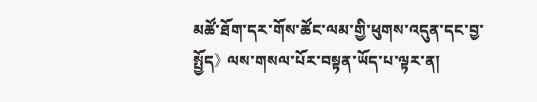མཚོ་ཐོག་དར་གོས་ཚོང་ལམ་གྱི་ཕུགས་འདུན་དང་བྱ་སྤྱོད》 ལས་གསལ་པོར་བསྟན་ཡོད་པ་ལྟར་ན།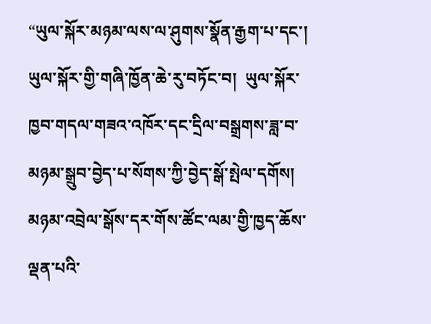“ཡུལ་སྐོར་མཉམ་ལས་ལ་ཤུགས་སྣོན་རྒྱག་པ་དང་། ཡུལ་སྐོར་གྱི་གཞི་ཁྱོན་ཆེ་རུ་བཏོང་བ།  ཡུལ་སྐོར་ཁྱབ་གདལ་གཟའ་འཁོར་དང་དྲིལ་བསྒྲགས་ཟླ་བ་མཉམ་སྒྲུབ་བྱེད་པ་སོགས་ཀྱི་བྱེད་སྒོ་སྤེལ་དགོས། མཉམ་འབྲེལ་སྒོས་དར་གོས་ཚོང་ལམ་གྱི་ཁྱད་ཆོས་ལྡན་པའི་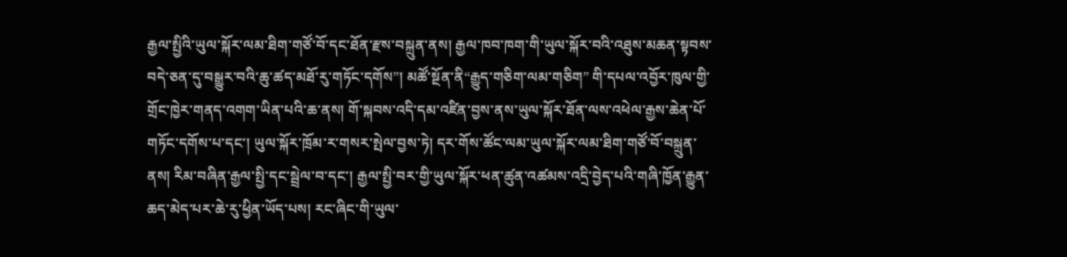རྒྱལ་སྤྱིའི་ཡུལ་སྐོར་ལམ་ཐིག་གཙོ་བོ་དང་ཐོན་རྫས་བསྐྲུན་ནས། རྒྱལ་ཁབ་ཁག་གི་ཡུལ་སྐོར་བའི་འཐུས་མཆན་སྟབས་བདེ་ཅན་དུ་བསྒྱུར་བའི་ཆུ་ཚད་མཐོ་རུ་གཏོང་དགོས”། མཚོ་སྔོན་ནི“རྒྱུད་གཅིག་ལམ་གཅིག” གི་དཔལ་འབྱོར་ཁུལ་གྱི་གྲོང་ཁྱེར་གནད་འགག་ཡིན་པའི་ཆ་ནས། གོ་སྐབས་འདི་དམ་འཛིན་བྱས་ནས་ཡུལ་སྐོར་ཐོན་ལས་འཕེལ་རྒྱས་ཆེན་པོ་གཏོང་དགོས་པ་དང་། ཡུལ་སྐོར་ཁྲོམ་ར་གསར་སྤེལ་བྱས་ཏེ། དར་གོས་ཚོང་ལམ་ཡུལ་སྐོར་ལམ་ཐིག་གཙོ་བོ་བསྐྲུན་ནས། རིམ་བཞིན་རྒྱལ་སྤྱི་དང་སྦྲེལ་བ་དང་། རྒྱལ་སྤྱི་བར་གྱི་ཡུལ་སྐོར་ཕན་ཚུན་འཚམས་འདྲི་བྱེད་པའི་གཞི་ཁྱོན་རྒྱུན་ཆད་མེད་པར་ཆེ་རུ་ཕྱིན་ཡོད་པས། རང་ཞིང་གི་ཡུལ་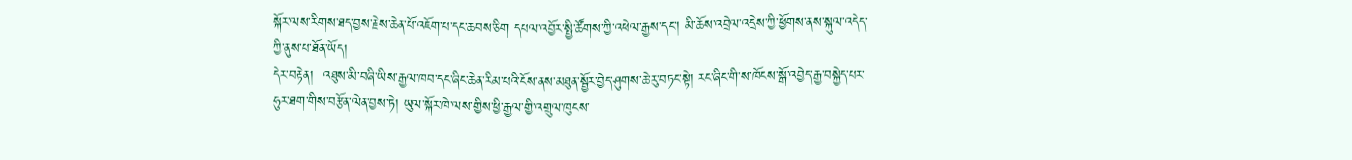སྐོར་ལས་རིགས་ཐད་བྱས་རྗེས་ཆེན་པོ་འཇོག་པ་དང་ཆབས་ཅིག དཔལ་འབྱོར་སྤྱི་ཚོགས་ཀྱི་འཕེལ་རྒྱས་དང་། མི་ཆོས་འབྲེལ་འདྲེས་ཀྱི་ཕྱོགས་ནས་སྐུལ་འདེད་ཀྱི་ནུས་པ་ཐོན་ཡོད།
དེར་བརྟེན།  འཐུས་མི་བཞི་ཡིས་རྒྱལ་ཁབ་དང་ཞིང་ཆེན་རིམ་པའི་ངོས་ནས་མཐུན་སྦྱོར་བྱེད་ཤུགས་ཆེ་རུ་བཏང་སྟེ། རང་ཞིང་གི་ས་ཁོངས་སྒོ་འབྱེད་རྒྱ་བསྐྱེད་པར་ཧུར་ཐག་གིས་བརྩོན་ལེན་བྱས་ཏེ། ཡུལ་སྐོར་ཁེ་ལས་གྱིས་ཕྱི་རྒྱལ་གྱི་འགྲུལ་ཁུངས་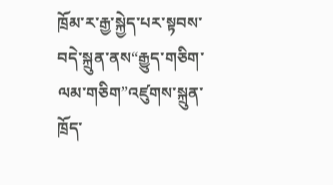ཁྲོམ་ར་རྒྱ་སྐྱེད་པར་སྟབས་བདེ་སྐྲུན་ནས“རྒྱུད་གཅིག་ལམ་གཅིག”འཛུགས་སྐྲུན་ཁྲོད་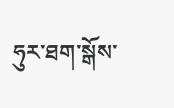ཧུར་ཐག་སྒོས་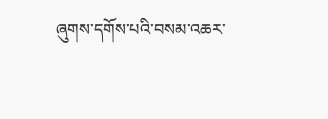ཞུགས་དགོས་པའི་བསམ་འཆར་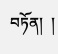བཏོན།  །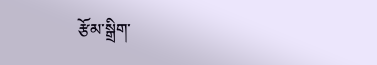རྩོམ་སྒྲིག་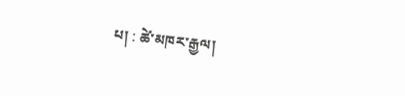པ། : ཚེ་མཁར་རྒྱལ།